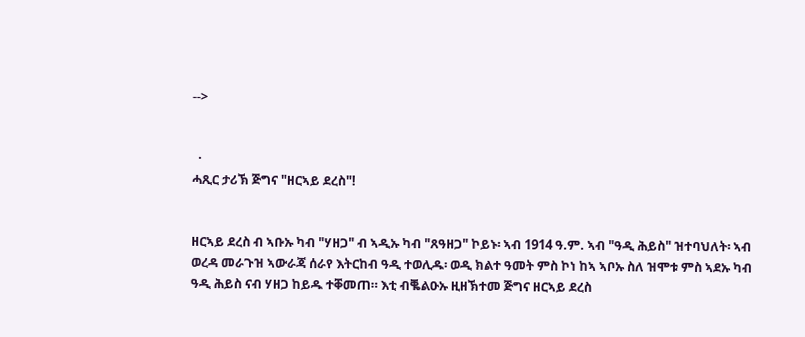-->


  ·
ሓጺር ታሪኽ ጅግና "ዘርኣይ ደረስ"!


ዘርኣይ ደረስ ብ ኣቡኡ ካብ "ሃዘጋ" ብ ኣዲኡ ካብ "ጸዓዘጋ" ኮይኑ፡ ኣብ 1914 ዓ.ም. ኣብ "ዓዲ ሕይስ" ዝተባህለት፡ ኣብ ወረዳ መራጉዝ ኣውራጃ ሰራየ እትርከብ ዓዲ ተወሊዱ፡ ወዲ ክልተ ዓመት ምስ ኮነ ከኣ ኣቦኡ ስለ ዝሞቱ ምስ ኣደኡ ካብ ዓዲ ሕይስ ናብ ሃዘጋ ከይዱ ተቐመጠ። እቲ ብቘልዑኡ ዚዘኽተመ ጅግና ዘርኣይ ደረስ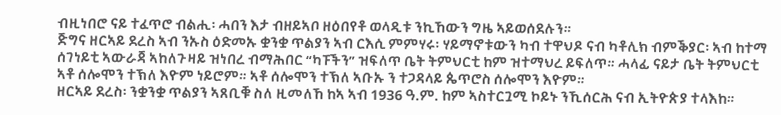ብዚነበሮ ናይ ተፈጥሮ ብልሒ፡ ሓበን እታ ብዘይኣቦ ዘዕበየቶ ወላዲቱ ንኪኸውን ግዜ ኣይወሰደሉን።
ጅግና ዘርኣይ ደረስ ኣብ ንኡስ ዕድመኡ ቋንቋ ጥልያን ኣብ ርእሲ ምምሃሩ፡ ሃይማኖቱውን ካብ ተዋህዶ ናብ ካቶሊክ ብምቕያር፡ ኣብ ከተማ ሰገነይቲ ኣውራጃ ኣከለጉዛይ ዝነበረ ብማሕበር “ካፑችን” ዝፍለጥ ቤት ትምህርቲ ከም ዝተማህረ ይፍለጥ። ሓላፊ ናይታ ቤት ትምህርቲ ኣቶ ሰሎሞን ተኽለ እዮም ነይሮም። ኣቶ ሰሎሞን ተኽለ ኣቡኡ ን ተጋዳላይ ጴጥሮስ ሰሎሞን እዮም።
ዘርኣይ ደረስ፡ ንቋንቋ ጥልያን ኣጸቢቑ ስለ ዚመለኸ ከኣ ኣብ 1936 ዓ.ም. ከም ኣስተርጓሚ ኮይኑ ንኺሰርሕ ናብ ኢትዮጵያ ተላእከ።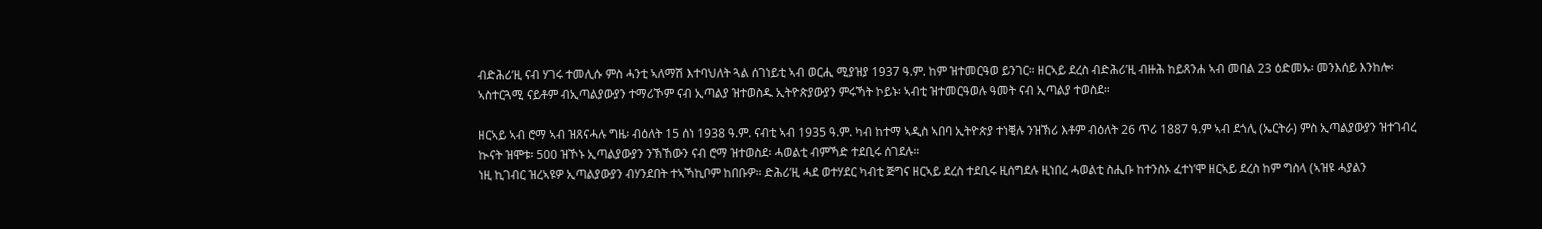ብድሕሪ’ዚ ናብ ሃገሩ ተመሊሱ ምስ ሓንቲ ኣለማሽ እተባህለት ጓል ሰገነይቲ ኣብ ወርሒ ሚያዝያ 1937 ዓ.ም. ከም ዝተመርዓወ ይንገር። ዘርኣይ ደረስ ብድሕሪ’ዚ ብዙሕ ከይጸንሐ ኣብ መበል 23 ዕድመኡ፡ መንእሰይ እንከሎ፡ ኣስተርጓሚ ናይቶም ብኢጣልያውያን ተማሪኾም ናብ ኢጣልያ ዝተወስዱ ኢትዮጵያውያን ምሩኻት ኮይኑ፡ ኣብቲ ዝተመርዓወሉ ዓመት ናብ ኢጣልያ ተወስደ።

ዘርኣይ ኣብ ሮማ ኣብ ዝጸናሓሉ ግዜ፡ ብዕለት 15 ሰነ 1938 ዓ.ም. ናብቲ ኣብ 1935 ዓ.ም. ካብ ከተማ ኣዲስ ኣበባ ኢትዮጵያ ተነቒሉ ንዝኽሪ እቶም ብዕለት 26 ጥሪ 1887 ዓ.ም ኣብ ደጎሊ (ኤርትራ) ምስ ኢጣልያውያን ዝተገብረ ኲናት ዝሞቱ፡ 500 ዝኾኑ ኢጣልያውያን ንኽኸውን ናብ ሮማ ዝተወስደ፡ ሓወልቲ ብምኻድ ተደቢሩ ሰገደሉ።
ነዚ ኪገብር ዝረኣዩዎ ኢጣልያውያን ብሃንደበት ተኣኻኪቦም ከበቡዎ። ድሕሪ’ዚ ሓደ ወተሃደር ካብቲ ጅግና ዘርኣይ ደረስ ተደቢሩ ዚሰግደሉ ዚነበረ ሓወልቲ ስሒቡ ከተንስኦ ፈተነ’ሞ ዘርኣይ ደረስ ከም ግስላ (ኣዝዩ ሓያልን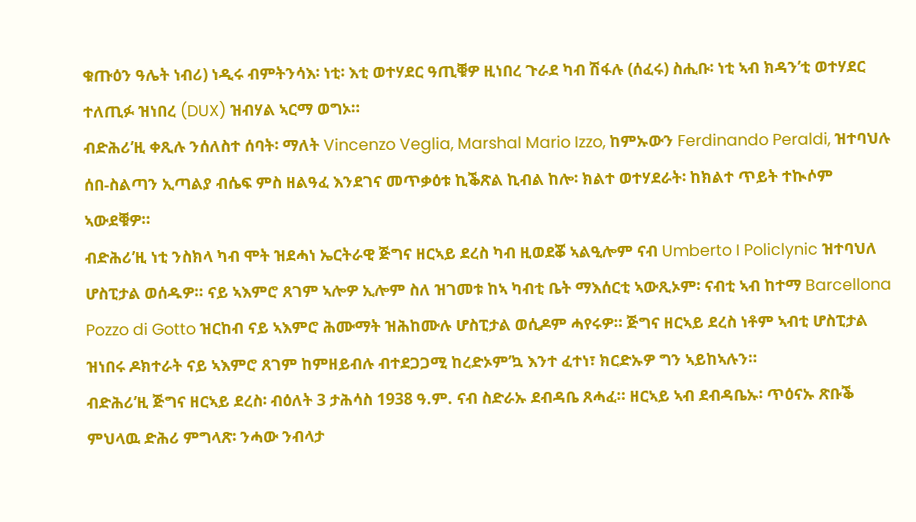ቁጡዕን ዓሌት ነብሪ) ነዲሩ ብምትንሳእ፡ ነቲ፡ እቲ ወተሃደር ዓጢቑዎ ዚነበረ ጉራደ ካብ ሽፋሉ (ሰፈሩ) ስሒቡ፡ ነቲ ኣብ ክዳን’ቲ ወተሃደር ተለጢፉ ዝነበረ (DUX) ዝብሃል ኣርማ ወግኦ።
ብድሕሪ’ዚ ቀጺሉ ንሰለስተ ሰባት፡ ማለት Vincenzo Veglia, Marshal Mario Izzo, ከምኡውን Ferdinando Peraldi, ዝተባህሉ ሰበ-ስልጣን ኢጣልያ ብሴፍ ምስ ዘልዓፈ እንደገና መጥቃዕቱ ኪቕጽል ኪብል ከሎ፡ ክልተ ወተሃደራት፡ ከክልተ ጥይት ተኲሶም ኣውደቑዎ።
ብድሕሪ’ዚ ነቲ ንስክላ ካብ ሞት ዝደሓነ ኤርትራዊ ጅግና ዘርኣይ ደረስ ካብ ዚወደቖ ኣልዒሎም ናብ Umberto I Policlynic ዝተባህለ ሆስፒታል ወሰዱዎ። ናይ ኣእምሮ ጸገም ኣሎዎ ኢሎም ስለ ዝገመቱ ከኣ ካብቲ ቤት ማእሰርቲ ኣውጺኦም፡ ናብቲ ኣብ ከተማ Barcellona Pozzo di Gotto ዝርከብ ናይ ኣእምሮ ሕሙማት ዝሕከሙሉ ሆስፒታል ወሲዶም ሓየሩዎ። ጅግና ዘርኣይ ደረስ ነቶም ኣብቲ ሆስፒታል ዝነበሩ ዶክተራት ናይ ኣእምሮ ጸገም ከምዘይብሉ ብተደጋጋሚ ከረድኦም’ኳ እንተ ፈተነ፣ ክርድኡዎ ግን ኣይከኣሉን።
ብድሕሪ’ዚ ጅግና ዘርኣይ ደረስ፡ ብዕለት 3 ታሕሳስ 1938 ዓ.ም. ናብ ስድራኡ ደብዳቤ ጸሓፈ። ዘርኣይ ኣብ ደብዳቤኡ፡ ጥዕናኡ ጽቡቕ ምህላዉ ድሕሪ ምግላጽ፡ ንሓው ንብላታ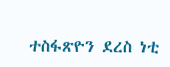ተስፋጽዮን ደረስ ነቲ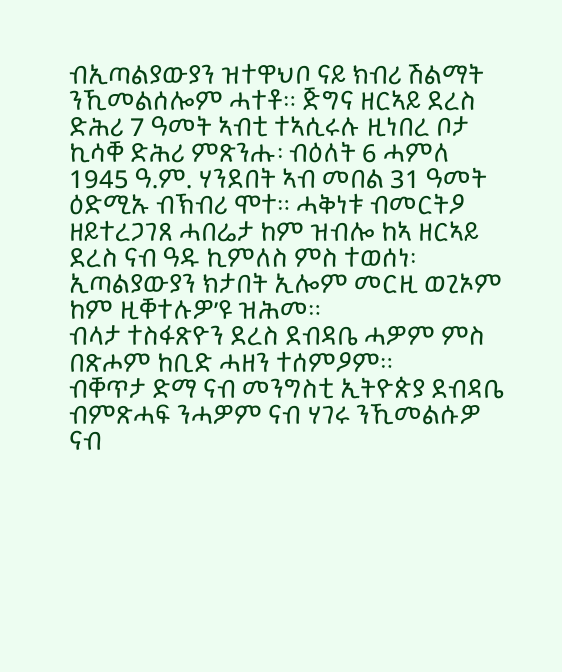ብኢጣልያውያን ዝተዋህቦ ናይ ክብሪ ሽልማት ንኺመልሰሎም ሓተቶ። ጅግና ዘርኣይ ደረስ ድሕሪ 7 ዓመት ኣብቲ ተኣሲሩሉ ዚነበረ ቦታ ኪሳቐ ድሕሪ ምጽንሑ፡ ብዕለት 6 ሓምለ 1945 ዓ.ም. ሃንደበት ኣብ መበል 31 ዓመት ዕድሚኡ ብኽብሪ ሞተ። ሓቅነቱ ብመርትዖ ዘይተረጋገጸ ሓበሬታ ከም ዝብሎ ከኣ ዘርኣይ ደረስ ናብ ዓዱ ኪምለስ ምስ ተወሰነ፡ ኢጣልያውያን ክታበት ኢሎም መርዚ ወጊኦም ከም ዚቐተሉዎ’ዩ ዝሕመ።
ብላታ ተስፋጽዮን ደረስ ደብዳቤ ሓዎም ምስ በጽሖም ከቢድ ሓዘን ተሰምዖም።
ብቐጥታ ድማ ናብ መንግስቲ ኢትዮጵያ ደብዳቤ ብምጽሓፍ ንሓዎም ናብ ሃገሩ ንኺመልሱዎ ናብ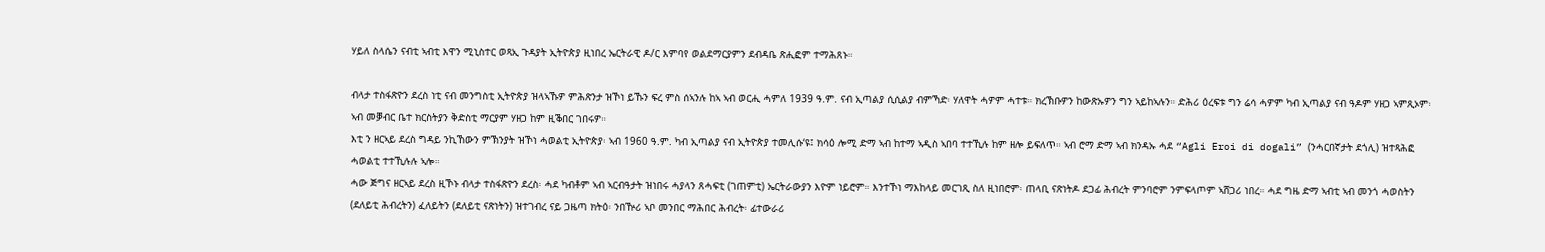ሃይለ ስላሴን ናብቲ ኣብቲ እዋን ሚኒስተር ወጻኢ ጉዳያት ኢትዮጵያ ዚነበረ ኤርትራዊ ዶ/ር እምባየ ወልደማርያምን ደብዳቤ ጽሒፎም ተማሕጸኑ።

ብላታ ተስፋጽዮን ደረስ ነቲ ናብ መንግስቲ ኢትዮጵያ ዝላኣኹዎ ምሕጽንታ ዝኾነ ይኹን ፍረ ምስ ሰኣንሉ ከኣ ኣብ ወርሒ ሓምለ 1939 ዓ.ም. ናብ ኢጣልያ ሲሲልያ ብምኻድ፡ ሃለዋት ሓዎም ሓተቱ። ክረኽቡዎን ከውጽኡዎን ግን ኣይከኣሉን። ድሕሪ ዕረፍቱ ግን ሬሳ ሓዎም ካብ ኢጣልያ ናብ ዓዶም ሃዘጋ ኣምጺኦም፡ ኣብ መቓብር ቤተ ክርስትያን ቅድስቲ ማርያም ሃዘጋ ከም ዚቕበር ገበሩዎ።
እቲ ን ዘርኣይ ደረስ ግዳይ ንኪኸውን ምኽንያት ዝኾነ ሓወልቲ ኢትዮጵያ፡ ኣብ 1960 ዓ.ም. ካብ ኢጣልያ ናብ ኢትዮጵያ ተመሊሱ‘ዩ፤ ክሳዕ ሎሚ ድማ ኣብ ከተማ ኣዲስ ኣበባ ተተኺሉ ከም ዘሎ ይፍለጥ። ኣብ ሮማ ድማ ኣብ ክንዳኡ ሓደ “Agli Eroi di dogali” (ንሓርበኛታት ደጎሊ) ዝተጻሕፎ ሓወልቲ ተተኺሉሉ ኣሎ።
ሓው ጅግና ዘርኣይ ደረስ ዚኾኑ ብላታ ተስፋጽዮን ደረስ፡ ሓደ ካብቶም ኣብ ኣርብዓታት ዝነበሩ ሓያላን ጸሓፍቲ (ገጠምቲ) ኤርትራውያን እዮም ነይሮም። እንተኾነ ማእከላይ መርገጺ ስለ ዚነበሮም፡ ጠላቢ ናጽነትዶ ደጋፊ ሕብረት ምንባሮም ንምፍላጦም ኣሸጋሪ ነበረ። ሓደ ግዜ ድማ ኣብቲ ኣብ መንጎ ሓወስትን (ደለይቲ ሕብረትን) ፈለይትን (ደለይቲ ናጽነትን) ዝተገብረ ናይ ጋዜጣ ክትዕ፡ ንበዅሪ ኣቦ መንበር ማሕበር ሕብረት፡ ፊተውራሪ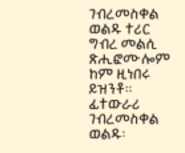ገብረመስቀል ወልዱ ተሪር ግብረ መልሲ ጽሒፎሙሎም ከም ዚነበሩ ይዝንቶ።
ፊተውራሪ ገብረመስቀል ወልዱ፡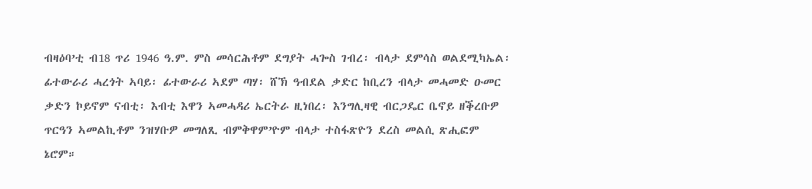ብዛዕባ’ቲ ብ18 ጥሪ 1946 ዓ.ም. ምስ መሳርሕቶም ደግያት ሓጐስ ገብረ፡ ብላታ ደምሳስ ወልደሚካኤል፡ ፊተውራሪ ሓረጎት ኣባይ፡ ፊተውራሪ ኣደም ጣሃ፡ ሸኽ ዓብደል ቃድር ከቢረን ብላታ መሓመድ ዑመር ቃድን ኮይኖም ናብቲ፡ እብቲ እዋን ኣመሓዳሪ ኤርትራ ዚነበረ፡ እንግሊዛዊ ብርጋዴር ቤኖይ ዘቕረቡዎ ጥርዓን ኣመልኪቶም ንዝሃቡዎ መግለጺ ብምቅዋም’ዮም ብላታ ተስፋጽዮን ደረስ መልሲ ጽሒፎም ኔሮም።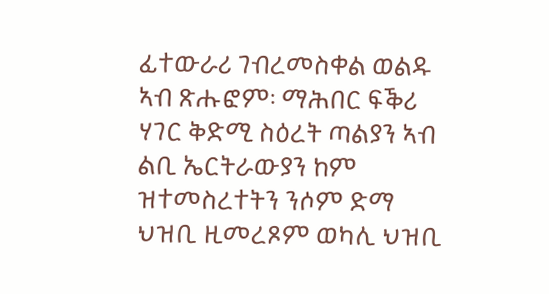ፊተውራሪ ገብረመስቀል ወልዱ ኣብ ጽሑፎም፡ ማሕበር ፍቕሪ ሃገር ቅድሚ ስዕረት ጣልያን ኣብ ልቢ ኤርትራውያን ከም ዝተመስረተትን ንሶም ድማ ህዝቢ ዚመረጾም ወካሊ ህዝቢ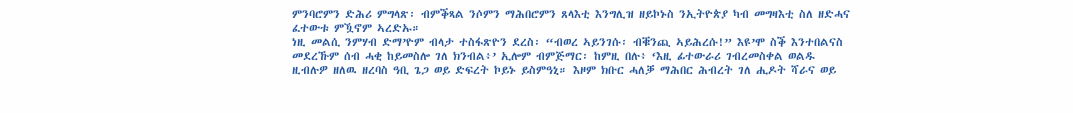ምንባሮምን ድሕሪ ምግላጽ፡ ብምቕጻል ንሶምን ማሕበሮምን ጸላእቲ እንግሊዝ ዘይኮኑስ ንኢትዮጵያ ካብ መግዛእቲ ስለ ዘድሓና ፈተውቱ ምዃኖም ኣረድኡ።
ነዚ መልሲ ንምሃብ ድማ’ዮም ብላታ ተስፋጽዮን ደረስ፡ “ብወረ ኣይንገሱ፡ ብቑንጪ ኣይሕረሱ!” እዩ’ሞ ስቕ እንተበልናስ መደረኹም ሰብ ሓቂ ከይመስሎ ገለ ክንብል፥’ ኢሎም ብምጅማር፡ ከምዚ በሉ፥ ‘እዚ ፊተውራሪ ገብረመስቀል ወልዱ ዚብሉዎ ዘለዉ ዘረባስ ዓቢ ጌጋ ወይ ድፍረት ኮይኑ ይስምዓኒ። እዞም ክቡር ሓለቓ ማሕበር ሕብረት ገለ ሒዶት ሻራና ወይ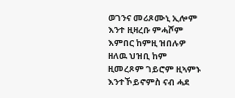ወገንና መሪጾሙኒ ኢሎም እንተ ዚዛረቡ ምሓሾም እምበር ከምዚ ዝበሉዎ ዘለዉ ህዝቢ ከም ዚመረጾም ገይሮም ዚኣምኑ እንተኾይኖምስ ናብ ሓደ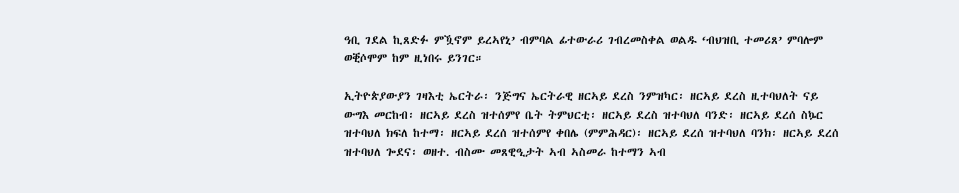ዓቢ ገደል ኪጸድፉ ምዃኖም ይረኣየኒ’ ብምባል ፊተውራሪ ገብረመስቀል ወልዱ ‘ብህዝቢ ተመሪጸ’ ምባሎም ወቒሶሞም ከም ዚነበሩ ይንገር።

ኢትዮጵያውያን ገዛእቲ ኤርትራ፡ ንጅግና ኤርትራዊ ዘርኣይ ደረስ ንምዝካር፡ ዘርኣይ ደረስ ዚተባህለት ናይ ውግእ መርከብ፡ ዘርኣይ ደረስ ዝተሰምየ ቤት ትምህርቲ፡ ዘርኣይ ደረስ ዝተባህለ ባንድ፡ ዘርኣይ ደረሰ ስኴር ዝተባህለ ክፍለ ከተማ፡ ዘርኣይ ደረሰ ዝተሰምየ ቀበሌ (ምምሕዳር)፡ ዘርኣይ ደረሰ ዝተባህለ ባንክ፡ ዘርኣይ ደረሰ ዝተባህለ ጐደና፡ ወዘተ. ብስሙ መጸዊዒታት ኣብ ኣስመራ ከተማን ኣብ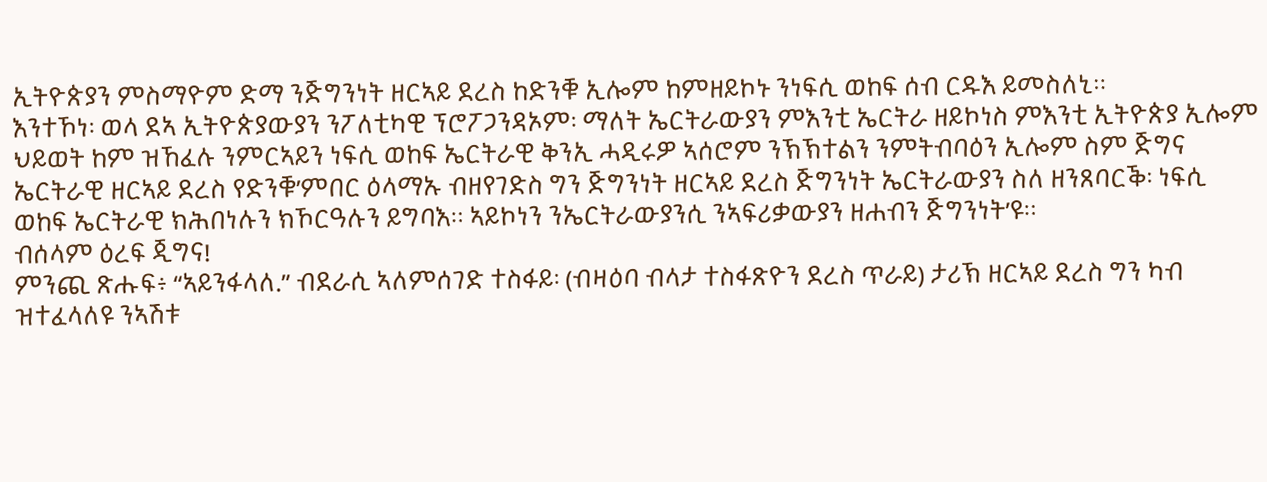ኢትዮጵያን ምስማዮም ድማ ንጅግንነት ዘርኣይ ደረስ ከድንቑ ኢሎም ከምዘይኮኑ ንነፍሲ ወከፍ ሰብ ርዱእ ይመስለኒ።
እንተኾነ፡ ወላ ደኣ ኢትዮጵያውያን ንፖለቲካዊ ፕሮፖጋንዳኦም፡ ማለት ኤርትራውያን ምእንቲ ኤርትራ ዘይኮነስ ምእንቲ ኢትዮጵያ ኢሎም ህይወት ከም ዝኸፈሉ ንምርኣይን ነፍሲ ወከፍ ኤርትራዊ ቅንኢ ሓዲሩዎ ኣሰሮም ንኽኽተልን ንምትብባዕን ኢሎም ስም ጅግና ኤርትራዊ ዘርኣይ ደረስ የድንቑ’ምበር ዕላማኡ ብዘየገድስ ግን ጅግንነት ዘርኣይ ደረስ ጅግንነት ኤርትራውያን ስለ ዘንጸባርቕ፡ ነፍሲ ወከፍ ኤርትራዊ ክሕበነሉን ክኾርዓሉን ይግባእ። ኣይኮነን ንኤርትራውያንሲ ንኣፍሪቃውያን ዘሐብን ጅግንነት’ዩ።
ብሰላም ዕረፍ ጂግና!
ምንጪ ጽሑፍ፥ “ኣይንፋላለ.” ብደራሲ ኣለምሰገድ ተስፋይ፡ (ብዛዕባ ብላታ ተስፋጽዮን ደረስ ጥራይ) ታሪኽ ዘርኣይ ደረስ ግን ካብ ዝተፈላለዩ ንኣሽቱ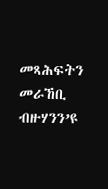መጻሕፍትን መራኸቢ ብዙሃንን’ዩ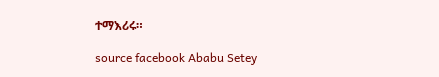ተማእሪሩ።

source facebook Ababu Setey